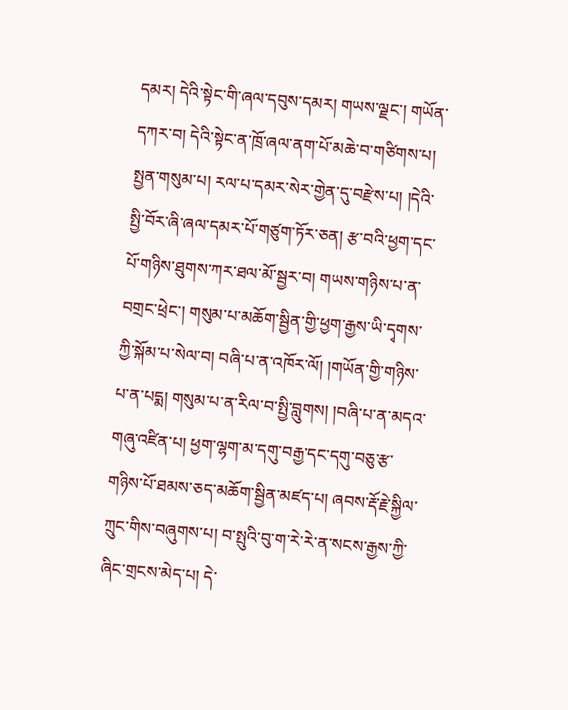དམར། དེའི་སྟེང་གི་ཞལ་དབུས་དམར། གཡས་ལྗང་། གཡོན་དཀར་བ། དེའི་སྟེང་ན་ཁྲོ་ཞལ་ནག་པོ་མཆེ་བ་གཙིགས་པ། སྤྱན་གསུམ་པ། རལ་པ་དམར་སེར་གྱེན་དུ་བརྫེས་པ། །དེའི་སྤྱི་བོར་ཞི་ཞལ་དམར་པོ་གཙུག་ཏོར་ཅན། རྩ་བའི་ཕྱག་དང་པོ་གཉིས་ཐུགས་ཀར་ཐལ་མོ་སྦྱར་བ། གཡས་གཉིས་པ་ན་བགྲང་ཕྲེང་། གསུམ་པ་མཆོག་སྦྱིན་གྱི་ཕྱག་རྒྱས་ཡི་དྭགས་ཀྱི་སྐོམ་པ་སེལ་བ། བཞི་པ་ན་འཁོར་ལོ། །གཡོན་གྱི་གཉིས་པ་ན་པདྨ། གསུམ་པ་ན་རིལ་བ་སྤྱི་བླུགས། །བཞི་པ་ན་མདའ་གཞུ་འཛིན་པ། ཕྱག་ལྷག་མ་དགུ་བརྒྱ་དང་དགུ་བཅུ་རྩ་གཉིས་པོ་ཐམས་ཅད་མཆོག་སྦྱིན་མཛད་པ། ཞབས་རྡོ་རྗེ་སྐྱིལ་ཀྲུང་གིས་བཞུགས་པ། བ་སྤུའི་བུ་ག་རེ་རེ་ན་སངས་རྒྱས་ཀྱི་ཞིང་གྲངས་མེད་པ། དེ་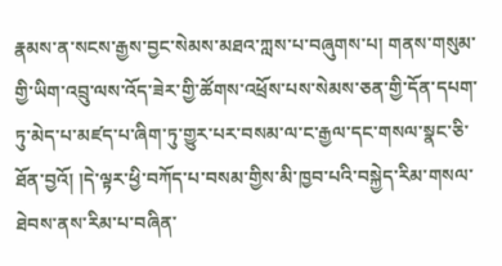རྣམས་ན་སངས་རྒྱས་བྱང་སེམས་མཐའ་ཀླས་པ་བཞུགས་པ། གནས་གསུམ་གྱི་ཡིག་འབྲུ་ལས་འོད་ཟེར་གྱི་ཚོགས་འཕྲོས་པས་སེམས་ཅན་གྱི་དོན་དཔག་ཏུ་མེད་པ་མཛད་པ་ཞིག་ཏུ་གྱུར་པར་བསམ་ལ་ང་རྒྱལ་དང་གསལ་སྣང་ཅི་ཐོན་བྱའོ། །དེ་ལྟར་ཕྱི་བཀོད་པ་བསམ་གྱིས་མི་ཁྱབ་པའི་བསྐྱེད་རིམ་གསལ་ཐེབས་ནས་རིམ་པ་བཞིན་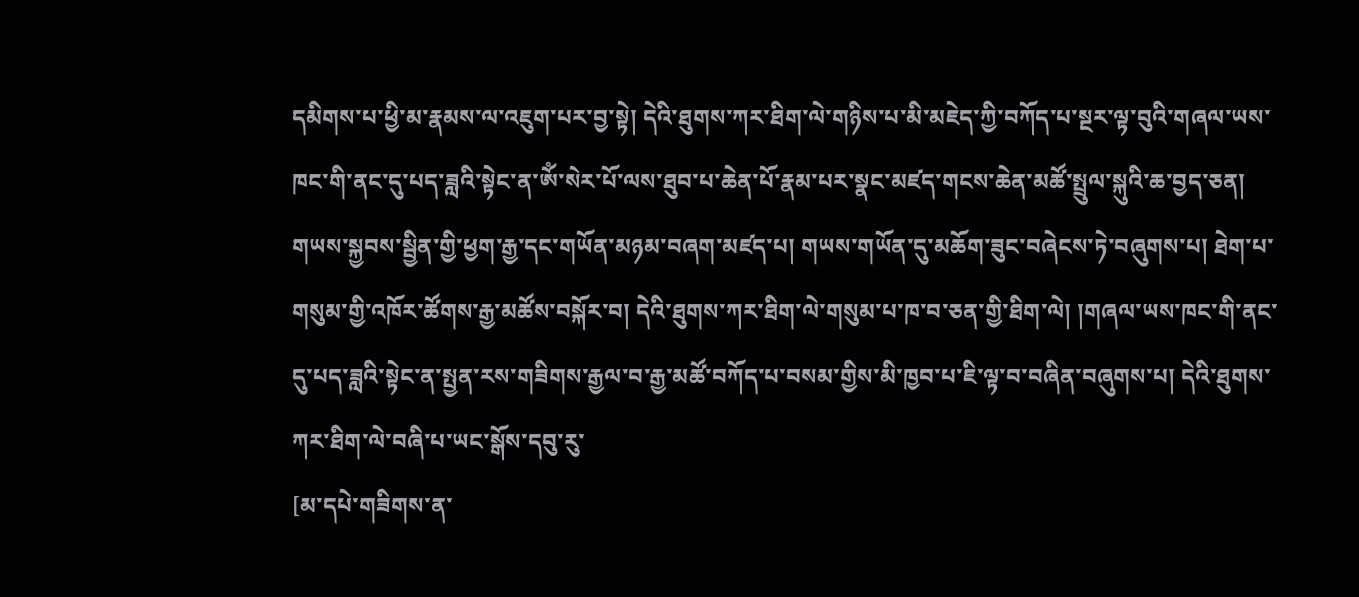དམིགས་པ་ཕྱི་མ་རྣམས་ལ་འཇུག་པར་བྱ་སྟེ། དེའི་ཐུགས་ཀར་ཐིག་ལེ་གཉིས་པ་མི་མཇེད་ཀྱི་བཀོད་པ་སྔར་ལྟ་བུའི་གཞལ་ཡས་ཁང་གི་ནང་དུ་པད་ཟླའི་སྟེང་ན་ཨོཾ་སེར་པོ་ལས་ཐུབ་པ་ཆེན་པོ་རྣམ་པར་སྣང་མཛད་གངས་ཆེན་མཚོ་སྤྲུལ་སྐུའི་ཆ་བྱད་ཅན། གཡས་སྐྱབས་སྦྱིན་གྱི་ཕྱག་རྒྱ་དང་གཡོན་མཉམ་བཞག་མཛད་པ། གཡས་གཡོན་དུ་མཆོག་ཟུང་བཞེངས་ཏེ་བཞུགས་པ། ཐེག་པ་གསུམ་གྱི་འཁོར་ཚོགས་རྒྱ་མཚོས་བསྐོར་བ། དེའི་ཐུགས་ཀར་ཐིག་ལེ་གསུམ་པ་ཁ་བ་ཅན་གྱི་ཐིག་ལེ། །གཞལ་ཡས་ཁང་གི་ནང་དུ་པད་ཟླའི་སྟེང་ན་སྤྱན་རས་གཟིགས་རྒྱལ་བ་རྒྱ་མཚོ་བཀོད་པ་བསམ་གྱིས་མི་ཁྱབ་པ་ཇི་ལྟ་བ་བཞིན་བཞུགས་པ། དེའི་ཐུགས་ཀར་ཐིག་ལེ་བཞི་པ་ཡང་སྒོས་དབུ་རུ་
[མ་དཔེ་གཟིགས་ན་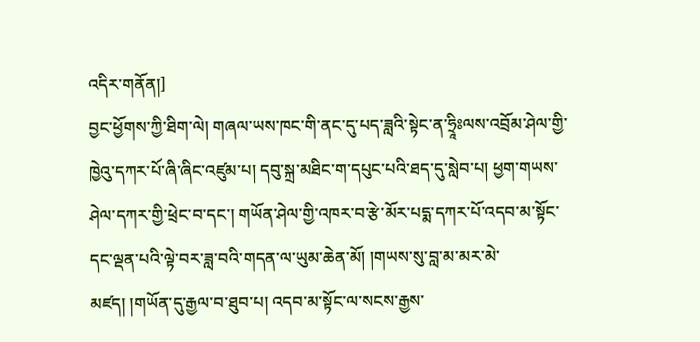འདིར་གནོན།]
བྱང་ཕྱོགས་ཀྱི་ཐིག་ལེ། གཞལ་ཡས་ཁང་གི་ནང་དུ་པད་ཟླའི་སྟེང་ན་ཧྲཱིཿལས་འབྲོམ་ཤེལ་གྱི་ཁྱེའུ་དཀར་པོ་ཞི་ཞིང་འཛུམ་པ། དབུ་སྐྲ་མཐིང་ག་དཔུང་པའི་ཐད་དུ་སླེབ་པ། ཕྱག་གཡས་ཤེལ་དཀར་གྱི་ཕྲེང་བ་དང་། གཡོན་ཤེལ་གྱི་འཁར་བ་རྩེ་མོར་པདྨ་དཀར་པོ་འདབ་མ་སྟོང་དང་ལྡན་པའི་ལྟེ་བར་ཟླ་བའི་གདན་ལ་ཡུམ་ཆེན་མོ། །གཡས་སུ་བླ་མ་མར་མེ་མཛད། །གཡོན་དུ་རྒྱལ་བ་ཐུབ་པ། འདབ་མ་སྟོང་ལ་སངས་རྒྱས་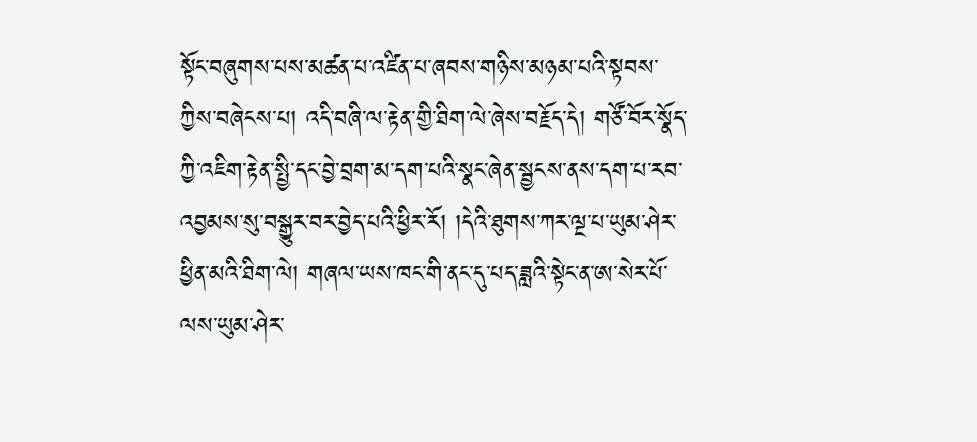སྟོང་བཞུགས་པས་མཚན་པ་འཛིན་པ་ཞབས་གཉིས་མཉམ་པའི་སྟབས་ཀྱིས་བཞེངས་པ། འདི་བཞི་ལ་རྟེན་གྱི་ཐིག་ལེ་ཞེས་བརྗོད་དེ། གཙོ་བོར་སྣོད་ཀྱི་འཇིག་རྟེན་སྤྱི་དང་བྱེ་བྲག་མ་དག་པའི་སྣང་ཞེན་སྦྱངས་ནས་དག་པ་རབ་འབྱམས་སུ་བསྒྱུར་བར་བྱེད་པའི་ཕྱིར་རོ། །དེའི་ཐུགས་ཀར་ལྔ་པ་ཡུམ་ཤེར་ཕྱིན་མའི་ཐིག་ལེ། གཞལ་ཡས་ཁང་གི་ནང་དུ་པད་ཟླའི་སྟེང་ན་ཨ་སེར་པོ་ལས་ཡུམ་ཤེར་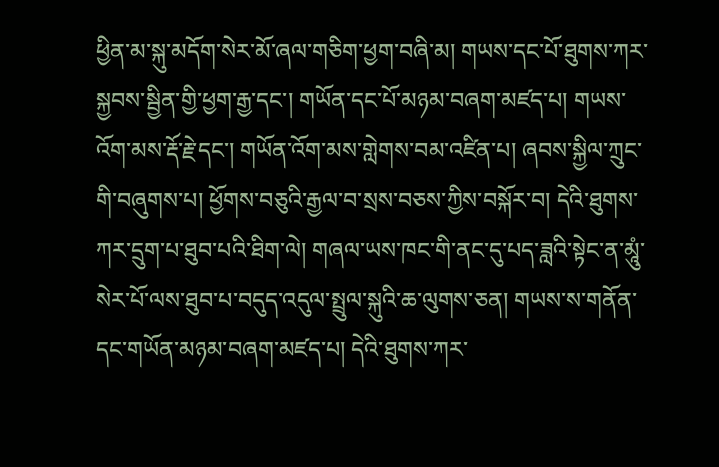ཕྱིན་མ་སྐུ་མདོག་སེར་མོ་ཞལ་གཅིག་ཕྱག་བཞི་མ། གཡས་དང་པོ་ཐུགས་ཀར་སྐྱབས་སྦྱིན་གྱི་ཕྱག་རྒྱ་དང་། གཡོན་དང་པོ་མཉམ་བཞག་མཛད་པ། གཡས་འོག་མས་རྡོ་རྗེ་དང་། གཡོན་འོག་མས་གླེགས་བམ་འཛིན་པ། ཞབས་སྐྱིལ་ཀྲུང་གི་བཞུགས་པ། ཕྱོགས་བཅུའི་རྒྱལ་བ་སྲས་བཅས་ཀྱིས་བསྐོར་བ། དེའི་ཐུགས་ཀར་དྲུག་པ་ཐུབ་པའི་ཐིག་ལེ། གཞལ་ཡས་ཁང་གི་ནང་དུ་པད་ཟླའི་སྟེང་ན་མཱུཾ་སེར་པོ་ལས་ཐུབ་པ་བདུད་འདུལ་སྤྲུལ་སྐུའི་ཆ་ལུགས་ཅན། གཡས་ས་གནོན་དང་གཡོན་མཉམ་བཞག་མཛད་པ། དེའི་ཐུགས་ཀར་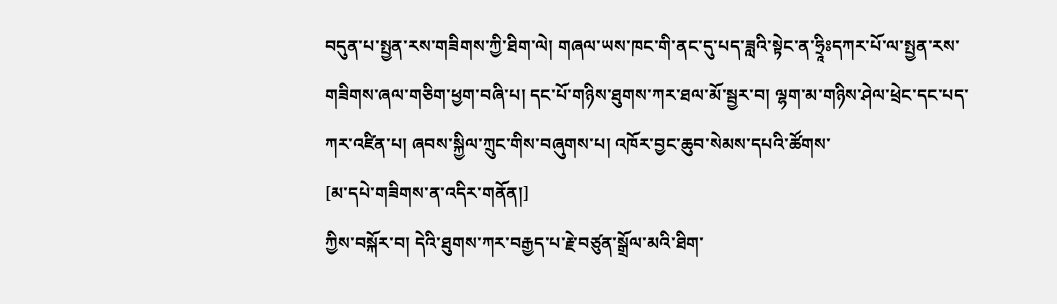བདུན་པ་སྤྱན་རས་གཟིགས་ཀྱི་ཐིག་ལེ། གཞལ་ཡས་ཁང་གི་ནང་དུ་པད་ཟླའི་སྟེང་ན་ཧྲཱིཿདཀར་པོ་ལ་སྤྱན་རས་གཟིགས་ཞལ་གཅིག་ཕྱག་བཞི་པ། དང་པོ་གཉིས་ཐུགས་ཀར་ཐལ་མོ་སྦྱར་བ། ལྷག་མ་གཉིས་ཤེལ་ཕྲེང་དང་པད་ཀར་འཛིན་པ། ཞབས་སྐྱིལ་ཀྲུང་གིས་བཞུགས་པ། འཁོར་བྱང་ཆུབ་སེམས་དཔའི་ཚོགས་
[མ་དཔེ་གཟིགས་ན་འདིར་གནོན།]
ཀྱིས་བསྐོར་བ། དེའི་ཐུགས་ཀར་བརྒྱད་པ་རྗེ་བཙུན་སྒྲོལ་མའི་ཐིག་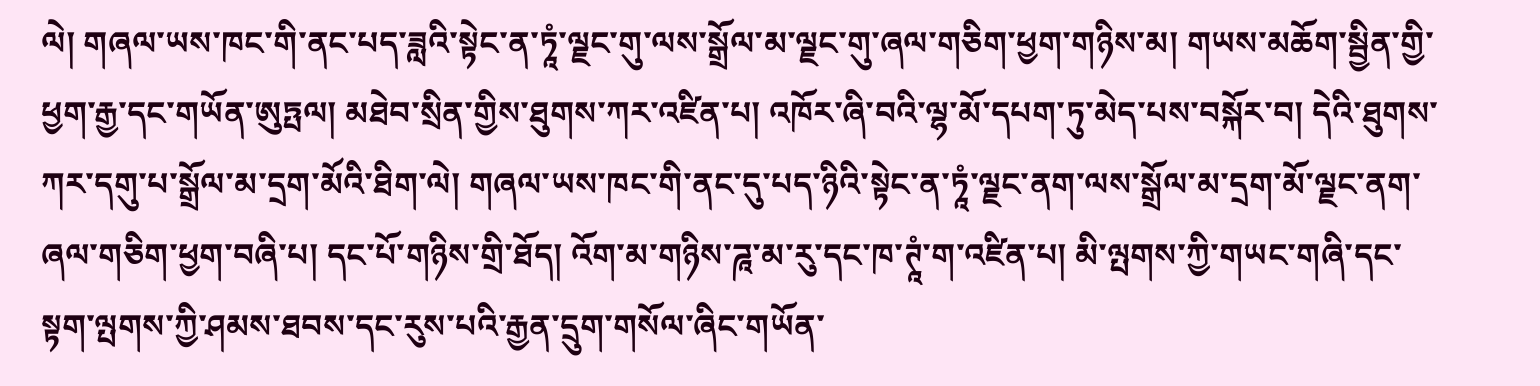ལེ། གཞལ་ཡས་ཁང་གི་ནང་པད་ཟླའི་སྟེང་ན་ཏཱཾ་ལྗང་གུ་ལས་སྒྲོལ་མ་ལྗང་གུ་ཞལ་གཅིག་ཕྱག་གཉིས་མ། གཡས་མཆོག་སྦྱིན་གྱི་ཕྱག་རྒྱ་དང་གཡོན་ཨུཏྤལ། མཐེབ་སྲིན་གྱིས་ཐུགས་ཀར་འཛིན་པ། འཁོར་ཞི་བའི་ལྷ་མོ་དཔག་ཏུ་མེད་པས་བསྐོར་བ། དེའི་ཐུགས་ཀར་དགུ་པ་སྒྲོལ་མ་དྲག་མོའི་ཐིག་ལེ། གཞལ་ཡས་ཁང་གི་ནང་དུ་པད་ཉིའི་སྟེང་ན་ཏཱཾ་ལྗང་ནག་ལས་སྒྲོལ་མ་དྲག་མོ་ལྗང་ནག་ཞལ་གཅིག་ཕྱག་བཞི་པ། དང་པོ་གཉིས་གྲི་ཐོད། འོག་མ་གཉིས་ཌཱ་མ་རུ་དང་ཁ་ཊཱཾ་ག་འཛིན་པ། མི་ལྤགས་ཀྱི་གཡང་གཞི་དང་སྟག་ལྤགས་ཀྱི་ཤམས་ཐབས་དང་རུས་པའི་རྒྱན་དྲུག་གསོལ་ཞིང་གཡོན་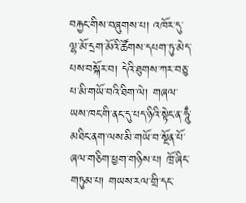བརྐྱང་གིས་བཞུགས་པ། འཁོར་དུ་ལྷ་མོ་དྲག་མོའི་ཚོགས་དཔག་ཏུ་མེད་པས་བསྐོར་བ། དེའི་ཐུགས་ཀར་བཅུ་པ་མི་གཡོ་བའི་ཐིག་ལེ། གཞལ་ཡས་ཁང་གི་ནང་དུ་པད་ཉིའི་སྟེང་ན་ཧཱུྃ་མཐིང་ནག་ལས་མི་གཡོ་བ་སྔོན་པོ་ཞལ་གཅིག་ཕྱག་གཉིས་པ། ཁྲོ་ཞིང་གཏུམ་པ། གཡས་རལ་གྲི་དང་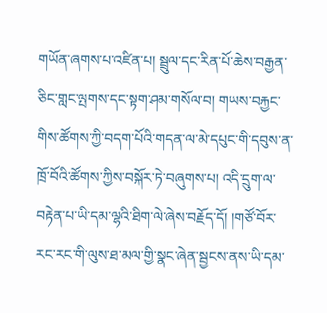གཡོན་ཞགས་པ་འཛིན་པ། སྦྲུལ་དང་རིན་པོ་ཆེས་བརྒྱན་ཅིང་གླང་ལྤགས་དང་སྟག་ཤམ་གསོལ་བ། གཡས་བརྐྱང་གིས་ཚོགས་ཀྱི་བདག་པོའི་གདན་ལ་མེ་དཔུང་གི་དབུས་ན་ཁྲོ་བོའི་ཚོགས་ཀྱིས་བསྐོར་ཏེ་བཞུགས་པ། འདི་དྲུག་ལ་བརྟེན་པ་ཡི་དམ་ལྷའི་ཐིག་ལེ་ཞེས་བརྗོད་དོ། །གཙོ་བོར་རང་རང་གི་ལུས་ཐ་མལ་གྱི་སྣང་ཞེན་སྦྱངས་ནས་ཡི་དམ་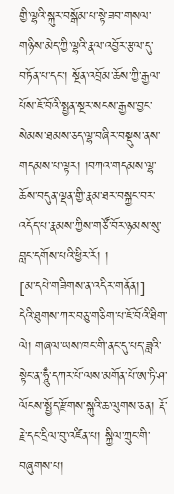གྱི་ལྷའི་སྐུར་བསྒོམ་པ་སྟེ་ཟབ་གསལ་གཉིས་མེད་ཀྱི་ལྷའི་རྣལ་འབྱོར་རྩལ་དུ་བཏོན་པ་དང་། སྔོན་འབྲོམ་ཆོས་ཀྱི་རྒྱལ་པོས་ཇོ་བོའི་སྤྱན་སྔར་སངས་རྒྱས་བྱང་སེམས་ཐམས་ཅད་ལྷ་བཞིར་བསྡུས་ནས་གདམས་པ་ལྟར། །བཀའ་གདམས་ལྷ་ཆོས་བདུན་ལྡན་གྱི་རྣམ་ཐར་བསྐྱང་བར་འདོད་པ་རྣམས་ཀྱིས་གཙོ་བོར་ཉམས་སུ་བླང་དགོས་པའི་ཕྱིར་རོ། །
[མ་དཔེ་གཟིགས་ན་འདིར་གནོན།]
དེའི་ཐུགས་ཀར་བཅུ་གཅིག་པ་ཇོ་བོའི་ཐིག་ལེ། གཞལ་ཡས་ཁང་གི་ནང་དུ་པད་ཟླའི་སྟེང་ན་ཧཱུྃ་དཀར་པོ་ལས་མགོན་པོ་ཨ་ཏི་ཤ་ལོངས་སྤྱོད་རྫོགས་སྐུའི་ཆ་ལུགས་ཅན། རྡོ་རྗེ་དང་དྲིལ་བུ་འཛིན་པ། སྐྱིལ་ཀྲུང་གི་བཞུགས་པ།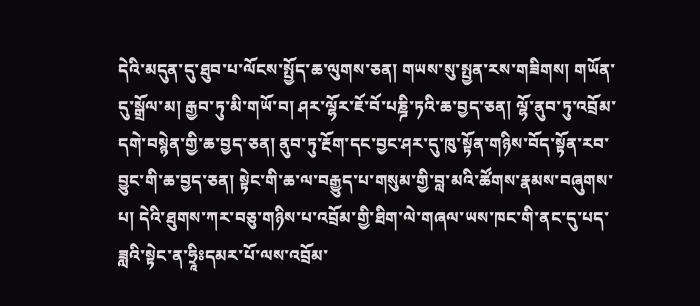དེའི་མདུན་དུ་ཐུབ་པ་ལོངས་སྤྱོད་ཆ་ལུགས་ཅན། གཡས་སུ་སྤྱན་རས་གཟིགས། གཡོན་དུ་སྒྲོལ་མ། རྒྱབ་ཏུ་མི་གཡོ་བ། ཤར་ལྷོར་ཇོ་བོ་པཎྜི་ཏའི་ཆ་བྱད་ཅན། ལྷོ་ནུབ་ཏུ་འབྲོམ་དགེ་བསྙེན་གྱི་ཆ་བྱད་ཅན། ནུབ་ཏུ་རྔོག་དང་བྱང་ཤར་དུ་ཁུ་སྟོན་གཉིས་བོད་སྟོན་རབ་བྱུང་གི་ཆ་བྱད་ཅན། སྟེང་གི་ཆ་ལ་བརྒྱུད་པ་གསུམ་གྱི་བླ་མའི་ཚོགས་རྣམས་བཞུགས་པ། དེའི་ཐུགས་ཀར་བཅུ་གཉིས་པ་འབྲོམ་གྱི་ཐིག་ལེ་གཞལ་ཡས་ཁང་གི་ནང་དུ་པད་ཟླའི་སྟེང་ན་ཧྲཱིཿདམར་པོ་ལས་འབྲོམ་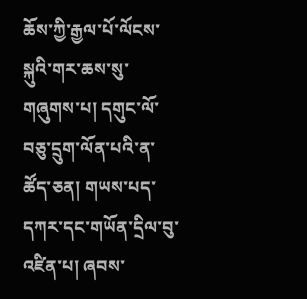ཆོས་ཀྱི་རྒྱལ་པོ་ལོངས་སྐུའི་གར་ཆས་སུ་གཞུགས་པ། དགུང་ལོ་བཅུ་དྲུག་ལོན་པའི་ན་ཚོད་ཅན། གཡས་པད་དཀར་དང་གཡོན་དྲིལ་བུ་འཛིན་པ། ཞབས་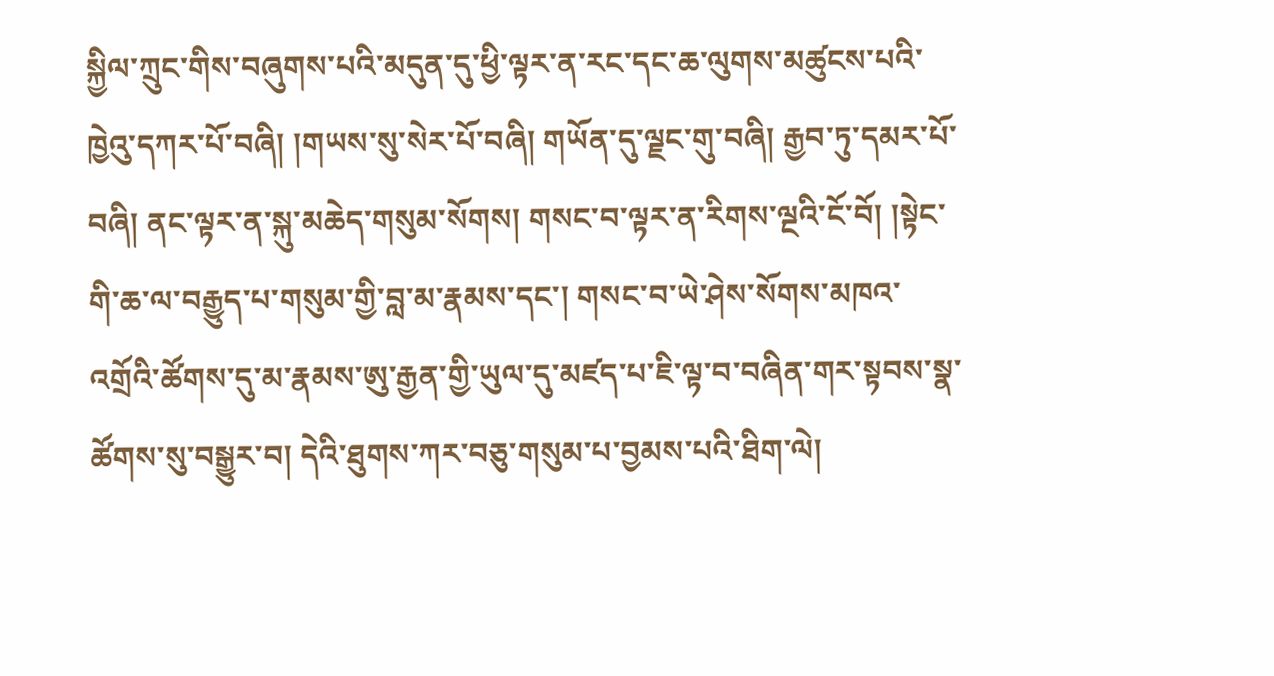སྐྱིལ་ཀྲུང་གིས་བཞུགས་པའི་མདུན་དུ་ཕྱི་ལྟར་ན་རང་དང་ཆ་ལུགས་མཚུངས་པའི་ཁྱེའུ་དཀར་པོ་བཞི། །གཡས་སུ་སེར་པོ་བཞི། གཡོན་དུ་ལྗང་གུ་བཞི། རྒྱབ་ཏུ་དམར་པོ་བཞི། ནང་ལྟར་ན་སྐུ་མཆེད་གསུམ་སོགས། གསང་བ་ལྟར་ན་རིགས་ལྔའི་ངོ་བོ། །སྟེང་གི་ཆ་ལ་བརྒྱུད་པ་གསུམ་གྱི་བླ་མ་རྣམས་དང་། གསང་བ་ཡེ་ཤེས་སོགས་མཁའ་འགྲོའི་ཚོགས་དུ་མ་རྣམས་ཨུ་རྒྱན་གྱི་ཡུལ་དུ་མཛད་པ་ཇི་ལྟ་བ་བཞིན་གར་སྟབས་སྣ་ཚོགས་སུ་བསྒྱུར་བ། དེའི་ཐུགས་ཀར་བཅུ་གསུམ་པ་བྱམས་པའི་ཐིག་ལེ།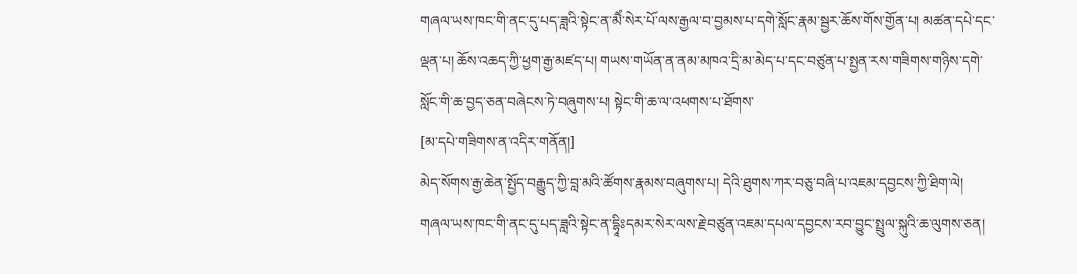གཞལ་ཡས་ཁང་གི་ནང་དུ་པད་ཟླའི་སྟེང་ན་མཻཾ་སེར་པོ་ལས་རྒྱལ་བ་བྱམས་པ་དགེ་སློང་རྣམ་སྦྱར་ཆོས་གོས་གྱོན་པ། མཚན་དཔེ་དང་ལྡན་པ། ཆོས་འཆད་ཀྱི་ཕྱག་རྒྱ་མཛད་པ། གཡས་གཡོན་ན་ནམ་མཁའ་དྲི་མ་མེད་པ་དང་བཙུན་པ་སྤྱན་རས་གཟིགས་གཉིས་དགེ་སློང་གི་ཆ་བྱད་ཅན་བཞེངས་ཏེ་བཞུགས་པ། སྟེང་གི་ཆ་ལ་འཕགས་པ་ཐོགས་
[མ་དཔེ་གཟིགས་ན་འདིར་གནོན།]
མེད་སོགས་རྒྱ་ཆེན་སྤྱོད་བརྒྱུད་ཀྱི་བླ་མའི་ཚོགས་རྣམས་བཞུགས་པ། དེའི་ཐུགས་ཀར་བཅུ་བཞི་པ་འཇམ་དབྱངས་ཀྱི་ཐིག་ལེ། གཞལ་ཡས་ཁང་གི་ནང་དུ་པད་ཟླའི་སྟེང་ན་དྷཱིཿདམར་སེར་ལས་རྗེ་བཙུན་འཇམ་དཔལ་དབྱངས་རབ་བྱུང་སྤྲུལ་སྐུའི་ཆ་ལུགས་ཅན།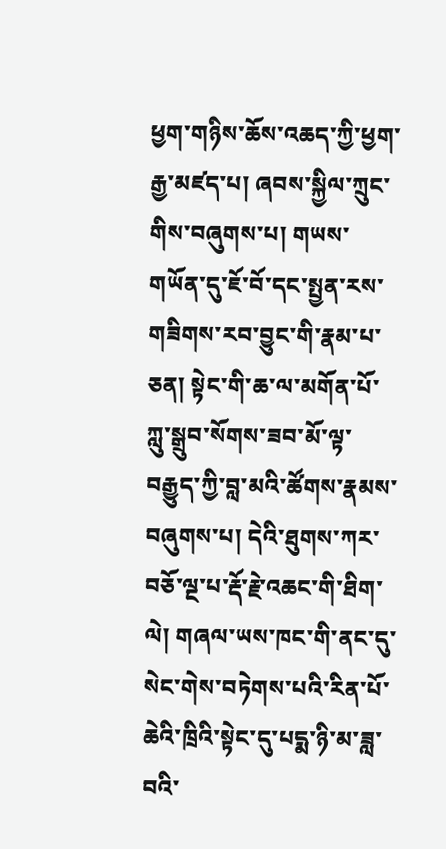ཕྱག་གཉིས་ཆོས་འཆད་ཀྱི་ཕྱག་རྒྱ་མཛད་པ། ཞབས་སྐྱིལ་ཀྲུང་གིས་བཞུགས་པ། གཡས་གཡོན་དུ་ཇོ་བོ་དང་སྤྱན་རས་གཟིགས་རབ་བྱུང་གི་རྣམ་པ་ཅན། སྟེང་གི་ཆ་ལ་མགོན་པོ་ཀླུ་སྒྲུབ་སོགས་ཟབ་མོ་ལྟ་བརྒྱུད་ཀྱི་བླ་མའི་ཚོགས་རྣམས་བཞུགས་པ། དེའི་ཐུགས་ཀར་བཅོ་ལྔ་པ་རྡོ་རྗེ་འཆང་གི་ཐིག་ལེ། གཞལ་ཡས་ཁང་གི་ནང་དུ་སེང་གེས་བཏེགས་པའི་རིན་པོ་ཆེའི་ཁྲིའི་སྟེང་དུ་པདྨ་ཉི་མ་ཟླ་བའི་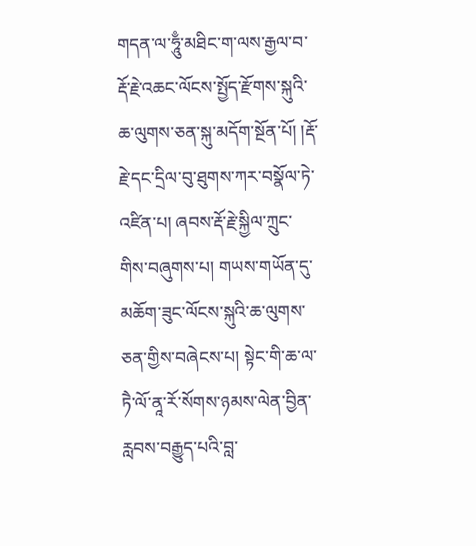གདན་ལ་ཧཱུྃ་མཐིང་ག་ལས་རྒྱལ་བ་རྡོ་རྗེ་འཆང་ལོངས་སྤྱོད་རྫོགས་སྐུའི་ཆ་ལུགས་ཅན་སྐུ་མདོག་སྔོན་པོ། །རྡོ་རྗེ་དང་དྲིལ་བུ་ཐུགས་ཀར་བསྣོལ་ཏེ་འཛིན་པ། ཞབས་རྡོ་རྗེ་སྐྱིལ་ཀྲུང་གིས་བཞུགས་པ། གཡས་གཡོན་དུ་མཆོག་ཟུང་ལོངས་སྐུའི་ཆ་ལུགས་ཅན་གྱིས་བཞེངས་པ། སྟེང་གི་ཆ་ལ་ཏཻ་ལོ་ནཱ་རོ་སོགས་ཉམས་ལེན་བྱིན་རླབས་བརྒྱུད་པའི་བླ་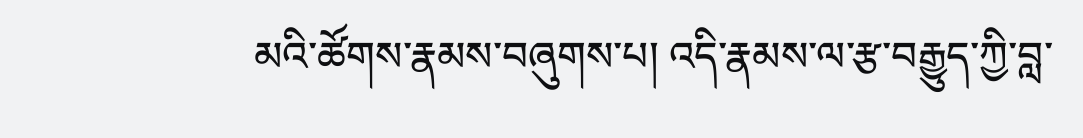མའི་ཚོགས་རྣམས་བཞུགས་པ། འདི་རྣམས་ལ་རྩ་བརྒྱུད་ཀྱི་བླ་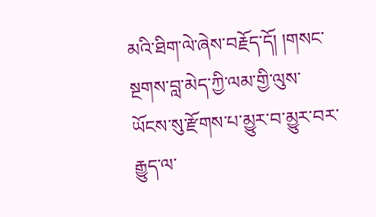མའི་ཐིག་ལེ་ཞེས་བརྗོད་དོ། །གསང་སྔགས་བླ་མེད་ཀྱི་ལམ་གྱི་ལུས་ཡོངས་སུ་རྫོགས་པ་མྱུར་བ་མྱུར་བར་རྒྱུད་ལ་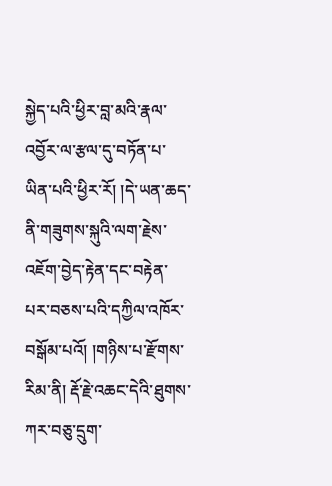སྐྱེད་པའི་ཕྱིར་བླ་མའི་རྣལ་འབྱོར་ལ་རྩལ་དུ་བཏོན་པ་ཡིན་པའི་ཕྱིར་རོ། །དེ་ཡན་ཆད་ནི་གཟུགས་སྐུའི་ལག་རྗེས་འཇོག་བྱེད་རྟེན་དང་བརྟེན་པར་བཅས་པའི་དཀྱིལ་འཁོར་བསྒོམ་པའོ། །གཉིས་པ་རྫོགས་རིམ་ནི། རྡོ་རྗེ་འཆང་དེའི་ཐུགས་ཀར་བཅུ་དྲུག་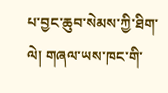པ་བྱང་ཆུབ་སེམས་ཀྱི་ཐིག་ལེ། གཞལ་ཡས་ཁང་གི་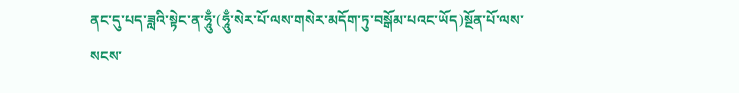ནང་དུ་པད་ཟླའི་སྟེང་ན་ཧཱུྃ་(ཧཱུྃ་སེར་པོ་ལས་གསེར་མདོག་ཏུ་བསྒོམ་པའང་ཡོད)སྔོན་པོ་ལས་སངས་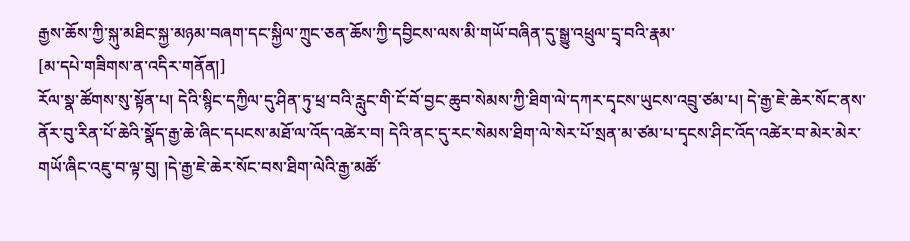རྒྱས་ཆོས་ཀྱི་སྐུ་མཐིང་སྐྱ་མཉམ་བཞག་དང་སྐྱིལ་ཀྲུང་ཅན་ཆོས་ཀྱི་དབྱིངས་ལས་མི་གཡོ་བཞིན་དུ་སྒྱུ་འཕྲུལ་དྲྭ་བའི་རྣམ་
[མ་དཔེ་གཟིགས་ན་འདིར་གནོན།]
རོལ་སྣ་ཚོགས་སུ་སྟོན་པ། དེའི་སྙིང་དཀྱིལ་དུ་ཤིན་ཏུ་ཕྲ་བའི་རླུང་གི་ངོ་བོ་བྱང་ཆུབ་སེམས་ཀྱི་ཐིག་ལེ་དཀར་དྭངས་ཡུངས་འབྲུ་ཙམ་པ། དེ་རྒྱ་ཇེ་ཆེར་སོང་ནས་ནོར་བུ་རིན་པོ་ཆེའི་སྣོད་རྒྱ་ཆེ་ཞིང་དཔངས་མཐོ་ལ་འོད་འཚེར་བ། དེའི་ནང་དུ་རང་སེམས་ཐིག་ལེ་སེར་པོ་སྲན་མ་ཙམ་པ་དྭངས་ཤིང་འོད་འཚེར་བ་མེར་མེར་གཡོ་ཞིང་འཇུ་བ་ལྟ་བུ། །དེ་རྒྱ་ཇེ་ཆེར་སོང་བས་ཐིག་ལེའི་རྒྱ་མཚོ་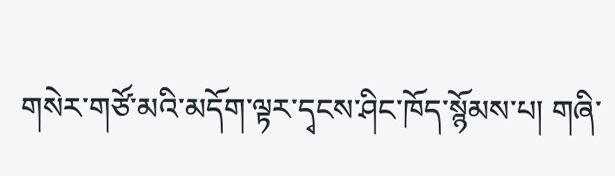གསེར་གཙོ་མའི་མདོག་ལྟར་དྭངས་ཤིང་ཁོད་སྙོམས་པ། གཞི་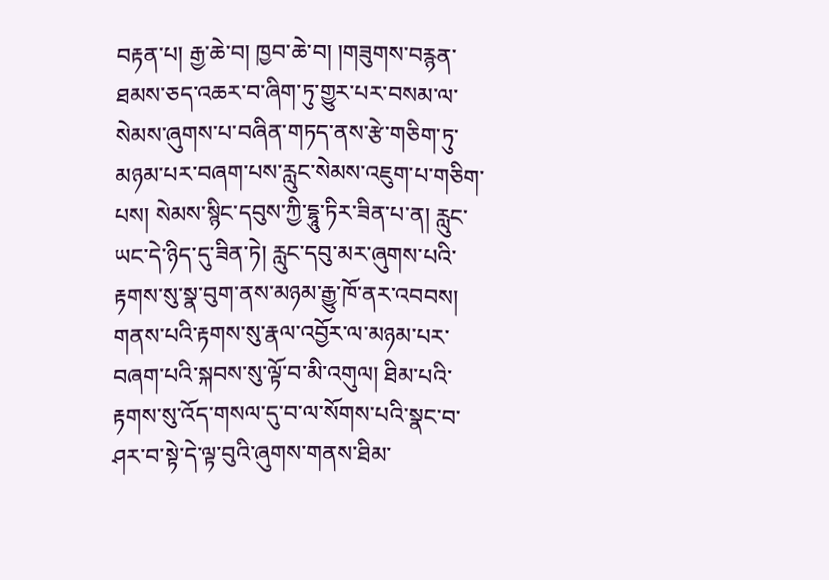བརྟན་པ། རྒྱ་ཆེ་བ། ཁྱབ་ཆེ་བ། །གཟུགས་བརྙན་ཐམས་ཅད་འཆར་བ་ཞིག་ཏུ་གྱུར་པར་བསམ་ལ་སེམས་ཞུགས་པ་བཞིན་གཏད་ནས་རྩེ་གཅིག་ཏུ་མཉམ་པར་བཞག་པས་རླུང་སེམས་འཇུག་པ་གཅིག་པས། སེམས་སྙིང་དབུས་ཀྱི་དྷཱུ་ཏིར་ཟིན་པ་ན། རླུང་ཡང་དེ་ཉིད་དུ་ཟིན་ཏེ། རླུང་དབུ་མར་ཞུགས་པའི་རྟགས་སུ་སྣ་བུག་ནས་མཉམ་རྒྱུ་ཁོ་ནར་འབབས། གནས་པའི་རྟགས་སུ་རྣལ་འབྱོར་ལ་མཉམ་པར་བཞག་པའི་སྐབས་སུ་ལྟོ་བ་མི་འགུལ། ཐིམ་པའི་རྟགས་སུ་འོད་གསལ་དུ་བ་ལ་སོགས་པའི་སྣང་བ་ཤར་བ་སྟེ་དེ་ལྟ་བུའི་ཞུགས་གནས་ཐིམ་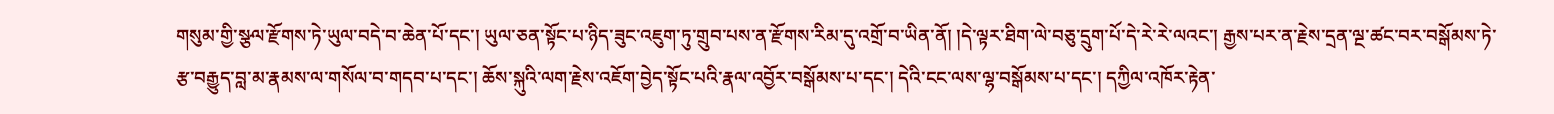གསུམ་གྱི་སྩལ་རྫོགས་ཏེ་ཡུལ་བདེ་བ་ཆེན་པོ་དང་། ཡུལ་ཅན་སྟོང་པ་ཉིད་ཟུང་འཇུག་ཏུ་གྲུབ་པས་ན་རྫོགས་རིམ་དུ་འགྲོ་བ་ཡིན་ནོ། །དེ་ལྟར་ཐིག་ལེ་བཅུ་དྲུག་པོ་དེ་རེ་རེ་ལའང་། རྒྱས་པར་ན་རྗེས་དྲན་ལྔ་ཚང་བར་བསྒོམས་ཏེ་རྩ་བརྒྱུད་བླ་མ་རྣམས་ལ་གསོལ་བ་གདབ་པ་དང་། ཆོས་སྐུའི་ལག་རྗེས་འཇོག་བྱེད་སྟོང་པའི་རྣལ་འབྱོར་བསྒོམས་པ་དང་། དེའི་ངང་ལས་ལྷ་བསྒོམས་པ་དང་། དཀྱིལ་འཁོར་རྟེན་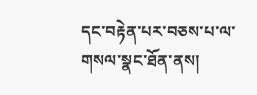དང་བརྟེན་པར་བཅས་པ་ལ་གསལ་སྣང་ཐོན་ནས།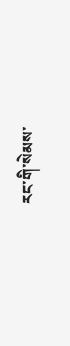རང་གི་སེམས་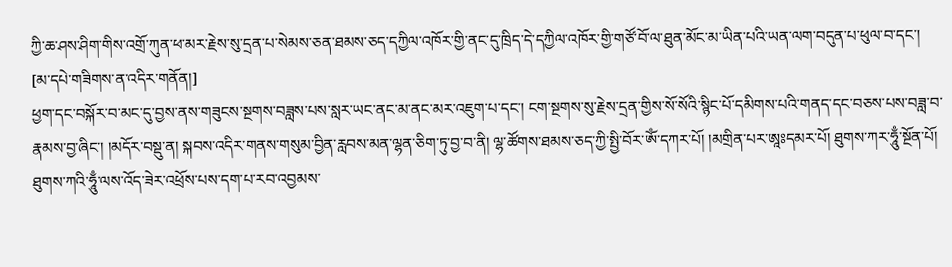ཀྱི་ཆ་ཤས་ཤིག་གིས་འགྲོ་ཀུན་ཕ་མར་རྗེས་སུ་དྲན་པ་སེམས་ཅན་ཐམས་ཅད་དཀྱིལ་འཁོར་གྱི་ནང་དུ་ཁྲིད་དེ་དཀྱིལ་འཁོར་གྱི་གཙོ་བོ་ལ་ཐུན་མོང་མ་ཡིན་པའི་ཡན་ལག་བདུན་པ་ཕུལ་བ་དང་།
[མ་དཔེ་གཟིགས་ན་འདིར་གནོན།]
ཕྱག་དང་བསྐོར་བ་མང་དུ་བྱས་ནས་གཟུངས་སྔགས་བཟླས་པས་སླར་ཡང་ནང་མ་ནང་མར་འཇུག་པ་དང་། ངག་སྔགས་སུ་རྗེས་དྲན་གྱིས་སོ་སོའི་སྙིང་པོ་དམིགས་པའི་གནད་དང་བཅས་པས་བཟླ་བ་རྣམས་བྱ་ཞིང་། །མདོར་བསྡུ་ན། སྐབས་འདིར་གནས་གསུམ་བྱིན་རླབས་མན་ལྷན་ཅིག་ཏུ་བྱ་བ་ནི། ལྷ་ཚོགས་ཐམས་ཅད་ཀྱི་སྤྱི་བོར་ཨོཾ་དཀར་པོ། །མགྲིན་པར་ཨཱཿདམར་པོ། ཐུགས་ཀར་ཧཱུྃ་སྔོན་པོ། ཐུགས་ཀའི་ཧཱུྃ་ལས་འོད་ཟེར་འཕྲོས་པས་དག་པ་རབ་འབྱམས་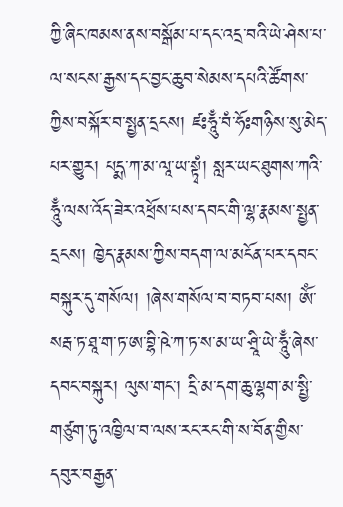ཀྱི་ཞིང་ཁམས་ནས་བསྒོམ་པ་དང་འདྲ་བའི་ཡེ་ཤེས་པ་ལ་སངས་རྒྱས་དང་བྱང་ཆུབ་སེམས་དཔའི་ཚོགས་ཀྱིས་བསྐོར་བ་སྤྱན་དྲངས། ཛཿཧཱུྃ་བཾ་ཧོཿགཉིས་སུ་མེད་པར་གྱུར། པདྨ་ཀ་མ་ལཱ་ཡ་སྟྭཾ། སླར་ཡང་ཐུགས་ཀའི་ཧཱུྃ་ལས་འོད་ཟེར་འཕྲོས་པས་དབང་གི་ལྷ་རྣམས་སྤྱན་དྲངས། ཁྱེད་རྣམས་ཀྱིས་བདག་ལ་མངོན་པར་དབང་བསྐུར་དུ་གསོལ། །ཞེས་གསོལ་བ་བཏབ་པས། ཨོཾ་སརྦ་ཏ་ཐཱ་ག་ཏ་ཨ་བྷི་ཥེ་ཀ་ཏ་ས་མ་ཡ་ཤྲཱི་ཡེ་ཧཱུྃ་ཞེས་དབང་བསྐུར། ལུས་གང་། དྲི་མ་དག་ཆུ་ལྷག་མ་སྤྱི་གཙུག་ཏུ་འཁྱིལ་བ་ལས་རང་རང་གི་ས་བོན་གྱིས་དབུར་བརྒྱན་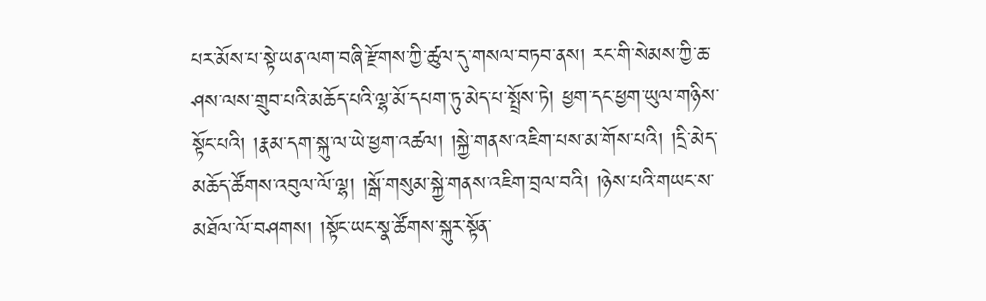པར་མོས་པ་སྟེ་ཡན་ལག་བཞི་རྫོགས་ཀྱི་ཚུལ་དུ་གསལ་བཏབ་ནས། རང་གི་སེམས་ཀྱི་ཆ་ཤས་ལས་གྲུབ་པའི་མཆོད་པའི་ལྷ་མོ་དཔག་ཏུ་མེད་པ་སྤྲོས་ཏེ། ཕྱག་དང་ཕྱག་ཡུལ་གཉིས་སྟོང་པའི། །རྣམ་དག་སྐུ་ལ་ཡེ་ཕྱག་འཚལ། །སྐྱེ་གནས་འཇིག་པས་མ་གོས་པའི། །དྲི་མེད་མཆོད་ཚོགས་འབུལ་ལོ་ལྷ། །སྒོ་གསུམ་སྐྱེ་གནས་འཇིག་བྲལ་བའི། །ཉེས་པའི་གཡང་ས་མཐོལ་ལོ་བཤགས། །སྟོང་ཡང་སྣ་ཚོགས་སྐུར་སྟོན་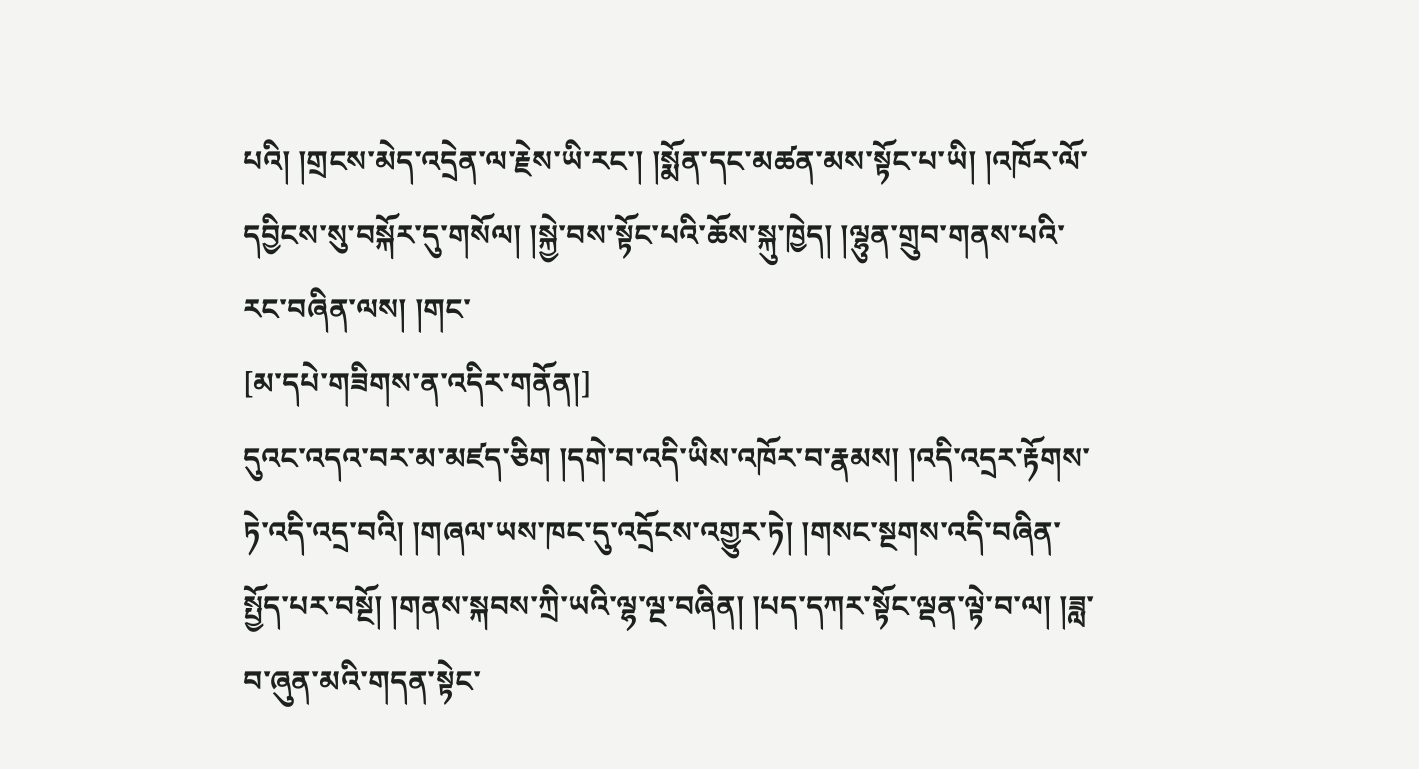པའི། །གྲངས་མེད་འདྲེན་ལ་རྗེས་ཡི་རང་། །སྨོན་དང་མཚན་མས་སྟོང་པ་ཡི། །འཁོར་ལོ་དབྱིངས་སུ་བསྐོར་དུ་གསོལ། །སྐྱེ་བས་སྟོང་པའི་ཆོས་སྐུ་ཁྱེད། །ལྷུན་གྲུབ་གནས་པའི་རང་བཞིན་ལས། །གང་
[མ་དཔེ་གཟིགས་ན་འདིར་གནོན།]
དུའང་འདའ་བར་མ་མཛད་ཅིག །དགེ་བ་འདི་ཡིས་འཁོར་བ་རྣམས། །འདི་འདྲར་རྟོགས་ཏེ་འདི་འདྲ་བའི། །གཞལ་ཡས་ཁང་དུ་འདྲོངས་འགྱུར་ཏེ། །གསང་སྔགས་འདི་བཞིན་སྤྱོད་པར་བསྔོ། །གནས་སྐབས་ཀྲི་ཡའི་ལྷ་ལྔ་བཞིན། །པད་དཀར་སྟོང་ལྡན་ལྟེ་བ་ལ། །ཟླ་བ་ཞུན་མའི་གདན་སྟེང་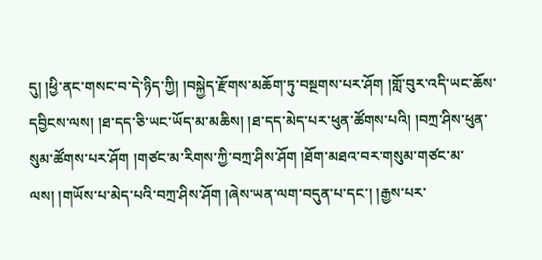དུ། །ཕྱི་ནང་གསང་བ་དེ་ཉིད་ཀྱི། །བསྐྱེད་རྫོགས་མཆོག་ཏུ་བསྔགས་པར་ཤོག །གློ་བུར་འདི་ཡང་ཆོས་དབྱིངས་ལས། །ཐ་དད་ཅི་ཡང་ཡོད་མ་མཆིས། །ཐ་དད་མེད་པར་ཕུན་ཚོགས་པའི། །བཀྲ་ཤིས་ཕུན་སུམ་ཚོགས་པར་ཤོག །གཙང་མ་རིགས་ཀྱི་བཀྲ་ཤིས་ཤོག །ཐོག་མཐའ་བར་གསུམ་གཙང་མ་ལས། །གཡོས་པ་མེད་པའི་བཀྲ་ཤིས་ཤོག །ཞེས་ཡན་ལག་བདུན་པ་དང་། །རྒྱས་པར་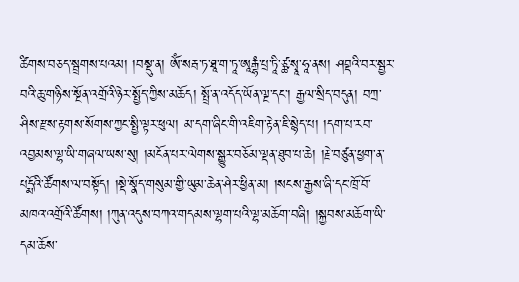ཚིགས་བཅད་སྦྲགས་པའམ། །བསྡུ་ན། ཨོཾ་སརྦ་ཏ་ཐཱ་ག་ཏཱ་ཨཱརྒྷཾ་པྲ་ཏཱི་ཙྪ་སྭཱ་ཧཱ་ནས། ཤབྡའི་བར་སྦྱར་བའི་ཆུ་གཉིས་སྔོན་འགྲོའི་ཉེར་སྤྱོད་ཀྱིས་མཆོད། སྤྲོ་ན་འདོད་ཡོན་ལྔ་དང་། རྒྱལ་སྲིད་བདུན། བཀྲ་ཤིས་རྫས་རྟགས་སོགས་ཀྱང་སྤྱི་ལྟར་ཕུལ། མ་དག་ཞིང་གི་འཇིག་རྟེན་ཇི་སྙེད་པ། །དག་པ་རབ་འབྱམས་ལྷ་ཡི་གཞལ་ཡས་སུ། །མངོན་པར་ལེགས་སྒྱུར་བཅོམ་ལྡན་ཐུབ་པ་ཆེ། །རྗེ་བཙུན་ཕྱག་ན་པདྨོའི་ཚོགས་ལ་བསྟོད། །སྡེ་སྣོད་གསུམ་གྱི་ཡུམ་ཆེན་ཤེར་ཕྱིན་མ། །སངས་རྒྱས་ཞི་དང་ཁྲོ་བོ་མཁའ་འགྲོའི་ཚོགས། །ཀུན་འདུས་བཀའ་གདམས་ལྷག་པའི་ལྷ་མཆོག་བཞི། །སྐྱབས་མཆོག་ཡི་དམ་ཆོས་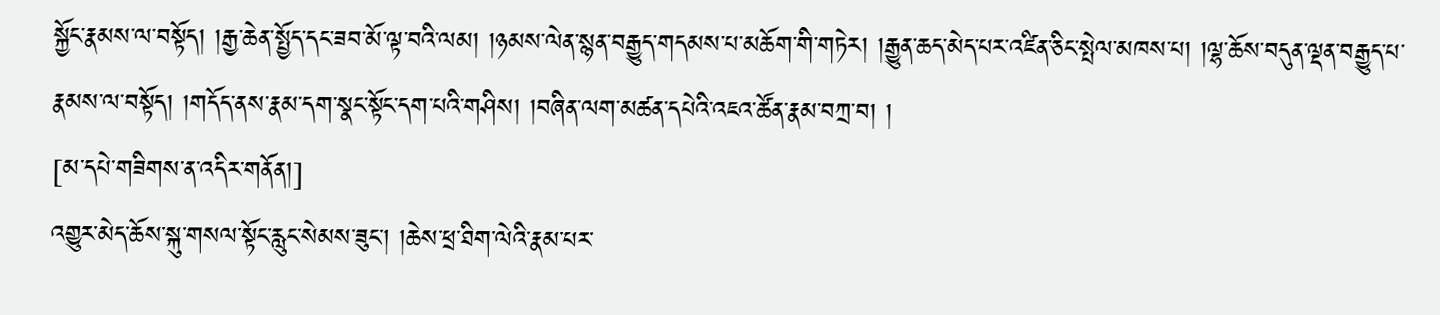སྐྱོང་རྣམས་ལ་བསྟོད། །རྒྱ་ཆེན་སྤྱོད་དང་ཟབ་མོ་ལྟ་བའི་ལམ། །ཉམས་ལེན་སྙན་བརྒྱུད་གདམས་པ་མཆོག་གི་གཏེར། །རྒྱུན་ཆད་མེད་པར་འཛིན་ཅིང་སྤེལ་མཁས་པ། །ལྷ་ཆོས་བདུན་ལྡན་བརྒྱུད་པ་རྣམས་ལ་བསྟོད། །གདོད་ནས་རྣམ་དག་སྣང་སྟོང་དག་པའི་གཤིས། །བཞིན་ལག་མཚན་དཔེའི་འཇའ་ཚོན་རྣམ་བཀྲ་བ། །
[མ་དཔེ་གཟིགས་ན་འདིར་གནོན།]
འགྱུར་མེད་ཆོས་སྐུ་གསལ་སྟོང་རླུང་སེམས་ཟུང་། །ཆེས་ཕྲ་ཐིག་ལེའི་རྣམ་པར་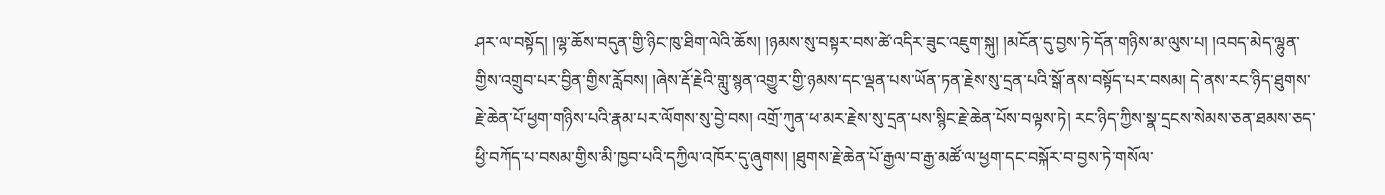ཤར་ལ་བསྟོད། །ལྷ་ཆོས་བདུན་གྱི་ཉིང་ཁུ་ཐིག་ལེའི་ཆོས། །ཉམས་སུ་བསྟར་བས་ཚེ་འདིར་ཟུང་འཇུག་སྐུ། །མངོན་དུ་བྱས་ཏེ་དོན་གཉིས་མ་ལུས་པ། །འབད་མེད་ལྷུན་གྱིས་འགྲུབ་པར་བྱིན་གྱིས་རློབས། །ཞེས་རྡོ་རྗེའི་གླུ་སྙན་འགྱུར་གྱི་ཉམས་དང་ལྡན་པས་ཡོན་ཏན་རྗེས་སུ་དྲན་པའི་སྒོ་ནས་བསྟོད་པར་བསམ། དེ་ནས་རང་ཉིད་ཐུགས་རྗེ་ཆེན་པོ་ཕྱག་གཉིས་པའི་རྣམ་པར་ལོགས་སུ་བྱེ་བས། འགྲོ་ཀུན་ཕ་མར་རྗེས་སུ་དྲན་པས་སྙིང་རྗེ་ཆེན་པོས་བལྟས་ཏེ། རང་ཉིད་ཀྱིས་སྣ་དྲངས་སེམས་ཅན་ཐམས་ཅད་ཕྱི་བཀོད་པ་བསམ་གྱིས་མི་ཁྱབ་པའི་དཀྱིལ་འཁོར་དུ་ཞུགས། །ཐུགས་རྗེ་ཆེན་པོ་རྒྱལ་བ་རྒྱ་མཚོ་ལ་ཕྱག་དང་བསྐོར་བ་བྱས་ཏེ་གསོལ་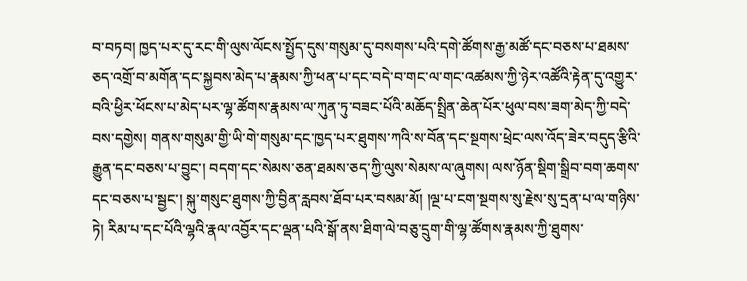བ་བཏབ། ཁྱད་པར་དུ་རང་གི་ལུས་ལོངས་སྤྱོད་དུས་གསུམ་དུ་བསགས་པའི་དགེ་ཚོགས་རྒྱ་མཚོ་དང་བཅས་པ་ཐམས་ཅད་འགྲོ་བ་མགོན་དང་སྐྱབས་མེད་པ་རྣམས་ཀྱི་ཕན་པ་དང་བདེ་བ་གང་ལ་གང་འཚམས་ཀྱི་ཉེར་འཚོའི་རྟེན་དུ་འགྱུར་བའི་ཕྱིར་ཕོངས་པ་མེད་པར་ལྷ་ཚོགས་རྣམས་ལ་ཀུན་ཏུ་བཟང་པོའི་མཆོད་སྤྲིན་ཆེན་པོར་ཕུལ་བས་ཟག་མེད་ཀྱི་བདེ་བས་དགྱེས། གནས་གསུམ་གྱི་ཡི་གེ་གསུམ་དང་ཁྱད་པར་ཐུགས་ཀའི་ས་བོན་དང་སྔགས་ཕྲེང་ལས་འོད་ཟེར་བདུད་རྩིའི་རྒྱུན་དང་བཅས་པ་བྱུང་། བདག་དང་སེམས་ཅན་ཐམས་ཅད་ཀྱི་ལུས་སེམས་ལ་ཞུགས། ལས་ཉོན་སྡིག་སྒྲིབ་བག་ཆགས་དང་བཅས་པ་སྦྱང་། སྐུ་གསུང་ཐུགས་ཀྱི་བྱིན་རླབས་ཐོབ་པར་བསམ་མོ། །ལྔ་པ་ངག་སྔགས་སུ་རྗེས་སུ་དྲན་པ་ལ་གཉིས་ཏེ། རིམ་པ་དང་པོའི་ལྷའི་རྣལ་འབྱོར་དང་ལྡན་པའི་སྒོ་ནས་ཐིག་ལེ་བཅུ་དྲུག་གི་ལྷ་ཚོགས་རྣམས་ཀྱི་ཐུགས་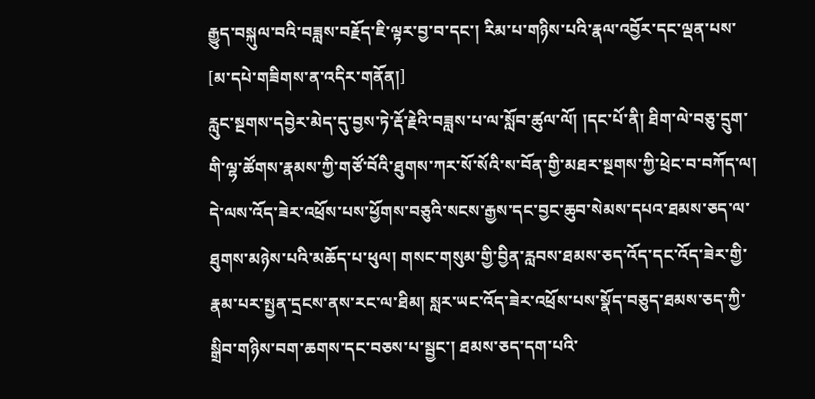རྒྱུད་བསྐུལ་བའི་བཟླས་བརྗོད་ཇི་ལྟར་བྱ་བ་དང་། རིམ་པ་གཉིས་པའི་རྣལ་འབྱོར་དང་ལྡན་པས་
[མ་དཔེ་གཟིགས་ན་འདིར་གནོན།]
རླུང་སྔགས་དབྱེར་མེད་དུ་བྱས་ཏེ་རྡོ་རྗེའི་བཟླས་པ་ལ་སློབ་ཚུལ་ལོ། །དང་པོ་ནི། ཐིག་ལེ་བཅུ་དྲུག་གི་ལྷ་ཚོགས་རྣམས་ཀྱི་གཙོ་བོའི་ཐུགས་ཀར་སོ་སོའི་ས་བོན་གྱི་མཐར་སྔགས་ཀྱི་ཕྲེང་བ་བཀོད་ལ། དེ་ལས་འོད་ཟེར་འཕྲོས་པས་ཕྱོགས་བཅུའི་སངས་རྒྱས་དང་བྱང་ཆུབ་སེམས་དཔའ་ཐམས་ཅད་ལ་ཐུགས་མཉེས་པའི་མཆོད་པ་ཕུལ། གསང་གསུམ་གྱི་བྱིན་རླབས་ཐམས་ཅད་འོད་དང་འོད་ཟེར་གྱི་རྣམ་པར་སྤྱན་དྲངས་ནས་རང་ལ་ཐིམ། སླར་ཡང་འོད་ཟེར་འཕྲོས་པས་སྣོད་བཅུད་ཐམས་ཅད་ཀྱི་སྒྲིབ་གཉིས་བག་ཆགས་དང་བཅས་པ་སྦྱང་། ཐམས་ཅད་དག་པའི་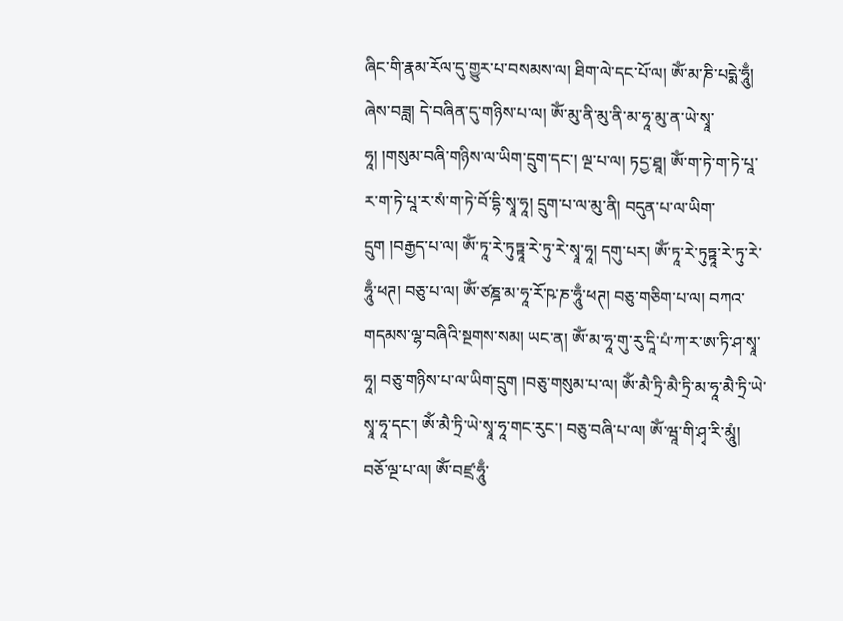ཞིང་གི་རྣམ་རོལ་དུ་གྱུར་པ་བསམས་ལ། ཐིག་ལེ་དང་པོ་ལ། ཨོཾ་མ་ཎི་པདྨེ་ཧཱུྃ། ཞེས་བཟླ། དེ་བཞིན་དུ་གཉིས་པ་ལ། ཨོཾ་མུ་ནི་མུ་ནི་མ་ཧཱ་མུ་ན་ཡེ་སྭཱ་ཧཱ། །གསུམ་བཞི་གཉིས་ལ་ཡིག་དྲུག་དང་། ལྔ་པ་ལ། ཏདྱ་ཐཱ། ཨོཾ་ག་ཏེ་ག་ཏེ་པཱ་ར་ག་ཏེ་པཱ་ར་སཾ་ག་ཏེ་བོ་དྷི་སྭཱ་ཧཱ། དྲུག་པ་ལ་མུ་ནི། བདུན་པ་ལ་ཡིག་དྲུག །བརྒྱད་པ་ལ། ཨོཾ་ཏཱ་རེ་ཏུཏྟཱ་རེ་ཏུ་རེ་སྭཱ་ཧཱ། དགུ་པར། ཨོཾ་ཏཱ་རེ་ཏུཏྟཱ་རེ་ཏུ་རེ་ཧཱུྃ་ཕཊ། བཅུ་པ་ལ། ཨོཾ་ཙཎྜ་མ་ཧཱ་རོ་ཥ་ཎ་ཧཱུྃ་ཕཊ། བཅུ་གཅིག་པ་ལ། བཀའ་གདམས་ལྷ་བཞིའི་སྔགས་སམ། ཡང་ན། ཨོཾ་མ་ཧཱ་གུ་རུ་དཱི་པཾ་ཀ་ར་ཨ་ཏི་ཤ་སྭཱ་ཧཱ། བཅུ་གཉིས་པ་ལ་ཡིག་དྲུག །བཅུ་གསུམ་པ་ལ། ཨོཾ་མཻ་ཏྲི་མཻ་ཏྲི་མ་ཧཱ་མཻ་ཏྲི་ཡེ་སྭཱ་ཧཱ་དང་། ཨོཾ་མཻ་ཏྲི་ཡེ་སྭཱ་ཧཱ་གང་རུང་། བཅུ་བཞི་པ་ལ། ཨོཾ་ཝཱ་གི་ཤྭ་རི་མཱུཾ། བཅོ་ལྔ་པ་ལ། ཨོཾ་བཛྲ་ཧཱུྃ་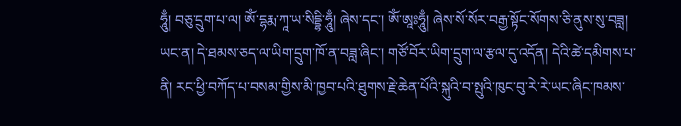ཧཱུྃ། བཅུ་དྲུག་པ་ལ། ཨོཾ་དྷརྨ་ཀཱ་ཡ་སིདྡྷི་ཧཱུྃ། ཞེས་དང་། ཨོཾ་ཨཱཿཧཱུྃ། ཞེས་སོ་སོར་བརྒྱ་སྟོང་སོགས་ཅི་ནུས་སུ་བཟླ། ཡང་ན། དེ་ཐམས་ཅད་ལ་ཡིག་དྲུག་ཁོ་ན་བཟླ་ཞིང་། གཙོ་བོར་ཡིག་དྲུག་ལ་རྩལ་དུ་འདོན། དེའི་ཚེ་དམིགས་པ་ནི། རང་ཕྱི་བཀོད་པ་བསམ་གྱིས་མི་ཁྱབ་པའི་ཐུགས་རྗེ་ཆེན་པོའི་སྐུའི་བ་སྤུའི་ཁུང་བུ་རེ་རེ་ཡང་ཞིང་ཁམས་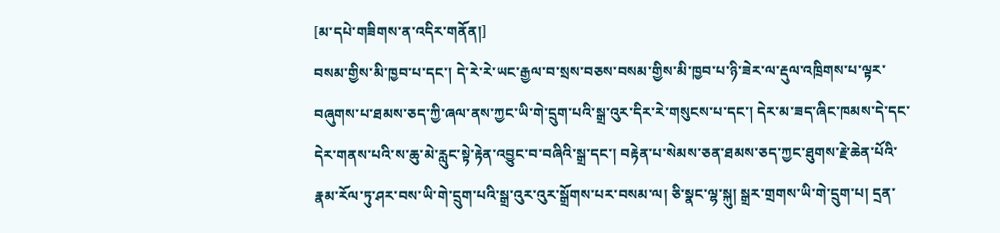[མ་དཔེ་གཟིགས་ན་འདིར་གནོན།]
བསམ་གྱིས་མི་ཁྱབ་པ་དང་། དེ་རེ་རེ་ཡང་རྒྱལ་བ་སྲས་བཅས་བསམ་གྱིས་མི་ཁྱབ་པ་ཉི་ཟེར་ལ་རྡུལ་འཁྲིགས་པ་ལྟར་བཞུགས་པ་ཐམས་ཅད་ཀྱི་ཞལ་ནས་ཀྱང་ཡི་གེ་དྲུག་པའི་སྒྲ་འུར་དིར་རེ་གསུངས་པ་དང་། དེར་མ་ཟད་ཞིང་ཁམས་དེ་དང་དེར་གནས་པའི་ས་ཆུ་མེ་རླུང་སྟེ་རྟེན་འབྱུང་བ་བཞིའི་སྒྲ་དང་། བརྟེན་པ་སེམས་ཅན་ཐམས་ཅད་ཀྱང་ཐུགས་རྗེ་ཆེན་པོའི་རྣམ་རོལ་ཏུ་ཤར་བས་ཡི་གེ་དྲུག་པའི་སྒྲ་འུར་འུར་སྒྲོགས་པར་བསམ་ལ། ཅི་སྣང་ལྷ་སྐུ། སྒྲར་གྲགས་ཡི་གེ་དྲུག་པ། དྲན་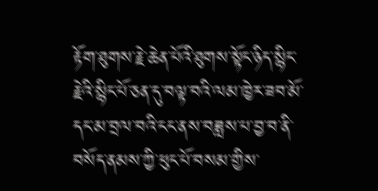རྟོག་ཐུགས་རྗེ་ཆེན་པོའི་ཐུགས་སྟོང་ཉིད་སྙིང་རྗེའི་སྙིང་པོ་ཅན་དུ་བལྟ་བའི་ལམ་ཁྱེར་ཟབ་མོ་དང་མ་བྲལ་བའི་ངང་ནས་བཟླས་པ་བྱ་བ་ནི་བསོད་ནམས་ཀྱི་ཕུང་པོ་བསམ་གྱིས་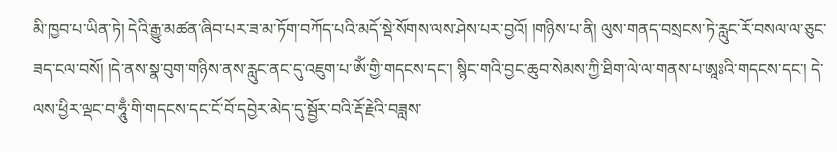མི་ཁྱབ་པ་ཡིན་ཏེ། དེའི་རྒྱུ་མཚན་ཞིབ་པར་ཟ་མ་ཏོག་བཀོད་པའི་མདོ་སྡེ་སོགས་ལས་ཤེས་པར་བྱའོ། །གཉིས་པ་ནི། ལུས་གནད་བསྲངས་ཏེ་རླུང་རོ་བསལ་ལ་ཅུང་ཟད་ངལ་བསོ། །དེ་ནས་སྣ་བུག་གཉིས་ནས་རླུང་ནང་དུ་འཇུག་པ་ཨོཾ་གྱི་གདངས་དང་། སྙིང་གའི་བྱང་ཆུབ་སེམས་ཀྱི་ཐིག་ལེ་ལ་གནས་པ་ཨཱཿའི་གདངས་དང་། དེ་ལས་ཕྱིར་ལྡང་བ་ཧཱུྃ་གི་གདངས་དང་ངོ་བོ་དབྱེར་མེད་དུ་སྦྱོར་བའི་རྡོ་རྗེའི་བཟླས་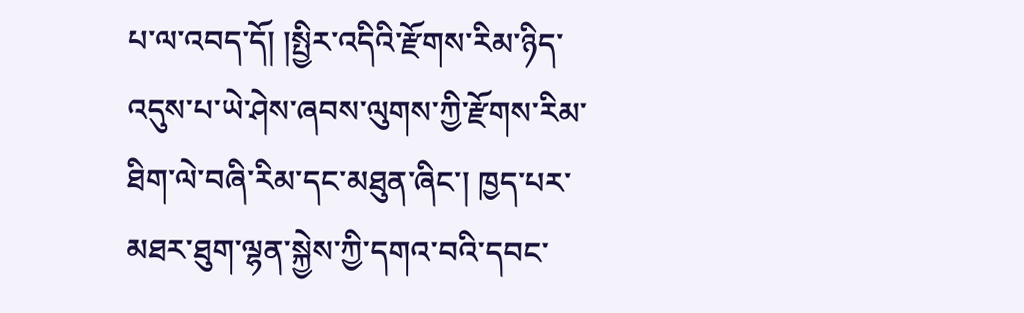པ་ལ་འབད་དོ། །སྤྱིར་འདིའི་རྫོགས་རིམ་ཉིད་འདུས་པ་ཡེ་ཤེས་ཞབས་ལུགས་ཀྱི་རྫོགས་རིམ་ཐིག་ལེ་བཞི་རིམ་དང་མཐུན་ཞིང་། ཁྱད་པར་མཐར་ཐུག་ལྷན་སྐྱེས་ཀྱི་དགའ་བའི་དབང་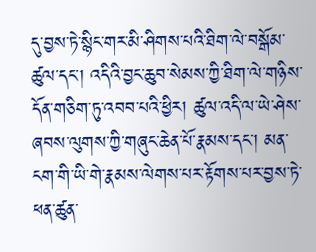དུ་བྱས་ཏེ་སྙིང་གར་མི་ཤིགས་པའི་ཐིག་ལེ་བསྒོམ་ཚུལ་དང་། འདིའི་བྱང་ཆུབ་སེམས་ཀྱི་ཐིག་ལེ་གཉིས་དོན་གཅིག་ཏུ་འབབ་པའི་ཕྱིར། ཚུལ་འདི་ལ་ཡེ་ཤེས་ཞབས་ལུགས་ཀྱི་གཞུང་ཆེན་པོ་རྣམས་དང་། མན་ངག་གི་ཡི་གེ་རྣམས་ལེགས་པར་རྟོགས་པར་བྱས་ཏེ་ཕན་ཚུན་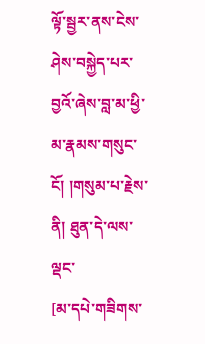ལྟོ་སྦྱར་ནས་ངེས་ཤེས་བསྐྱེད་པར་བྱའོ་ཞེས་བླ་མ་ཕྱི་མ་རྣམས་གསུང་ངོ། །གསུམ་པ་རྗེས་ནི། ཐུན་དེ་ལས་ལྡང་
[མ་དཔེ་གཟིགས་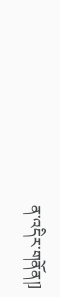ན་འདིར་གནོན།]